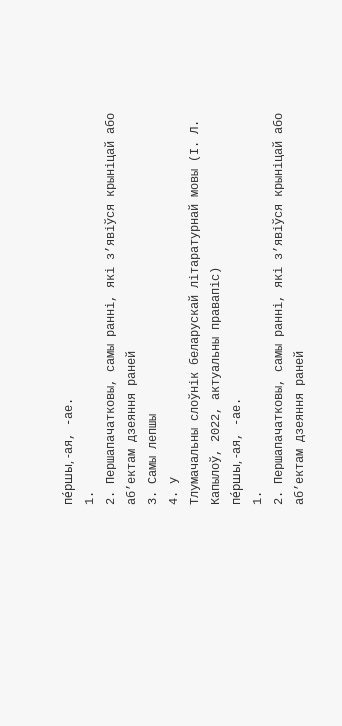пе́ршы, -ая, -ае.
1.
2. Першапачатковы, самы ранні, які з’явіўся крыніцай або аб’ектам дзеяння раней
3. Самы лепшы
4. у
Тлумачальны слоўнік беларускай літаратурнай мовы (І. Л. Капылоў, 2022, актуальны правапіс)
пе́ршы, -ая, -ае.
1.
2. Першапачатковы, самы ранні, які з’явіўся крыніцай або аб’ектам дзеяння раней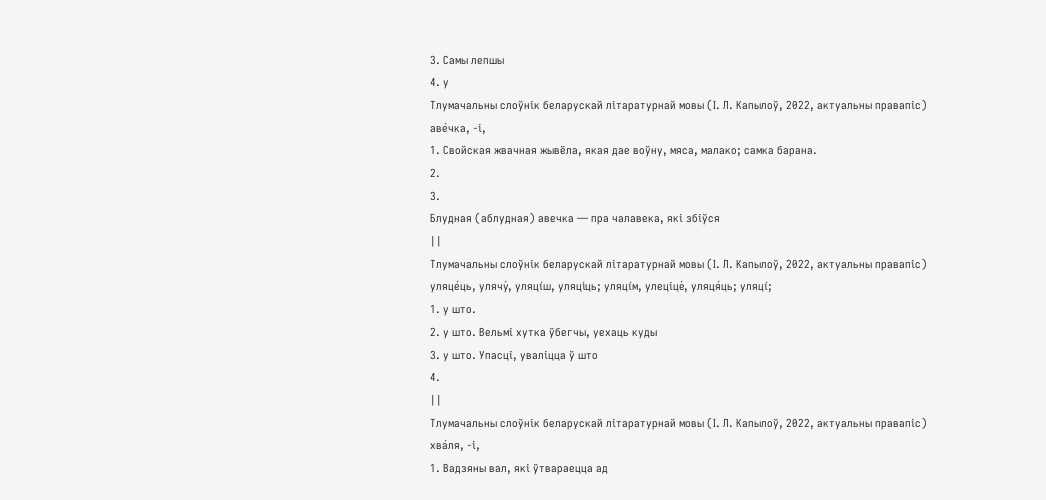3. Самы лепшы
4. у
Тлумачальны слоўнік беларускай літаратурнай мовы (І. Л. Капылоў, 2022, актуальны правапіс)
аве́чка, -і,
1. Свойская жвачная жывёла, якая дае воўну, мяса, малако; самка барана.
2.
3.
Блудная (аблудная) авечка — пра чалавека, які збіўся
||
Тлумачальны слоўнік беларускай літаратурнай мовы (І. Л. Капылоў, 2022, актуальны правапіс)
уляце́ць, улячу́, уляці́ш, уляці́ць; уляці́м, улеціце́, уляця́ць; уляці́;
1. у што.
2. у што. Вельмі хутка ўбегчы, уехаць куды
3. у што. Упасці, уваліцца ў што
4.
||
Тлумачальны слоўнік беларускай літаратурнай мовы (І. Л. Капылоў, 2022, актуальны правапіс)
хва́ля, -і,
1. Вадзяны вал, які ўтвараецца ад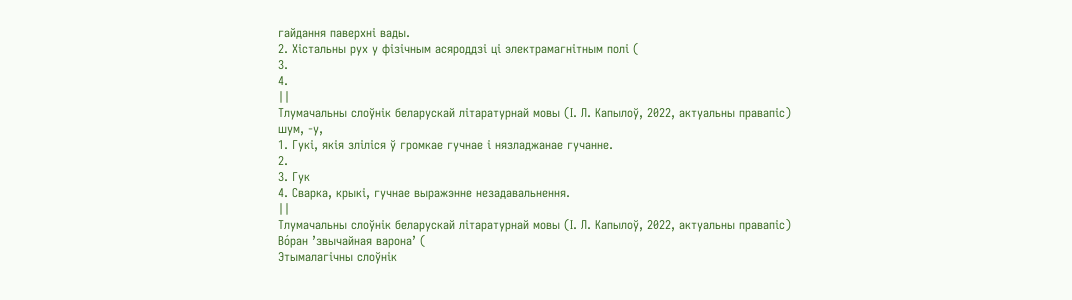гайдання паверхні вады.
2. Хістальны рух у фізічным асяроддзі ці электрамагнітным полі (
3.
4.
||
Тлумачальны слоўнік беларускай літаратурнай мовы (І. Л. Капылоў, 2022, актуальны правапіс)
шум, -у,
1. Гукі, якія зліліся ў громкае гучнае і нязладжанае гучанне.
2.
3. Гук
4. Сварка, крыкі, гучнае выражэнне незадавальнення.
||
Тлумачальны слоўнік беларускай літаратурнай мовы (І. Л. Капылоў, 2022, актуальны правапіс)
Во́ран ’звычайная варона’ (
Этымалагічны слоўнік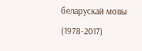беларускай мовы (1978-2017)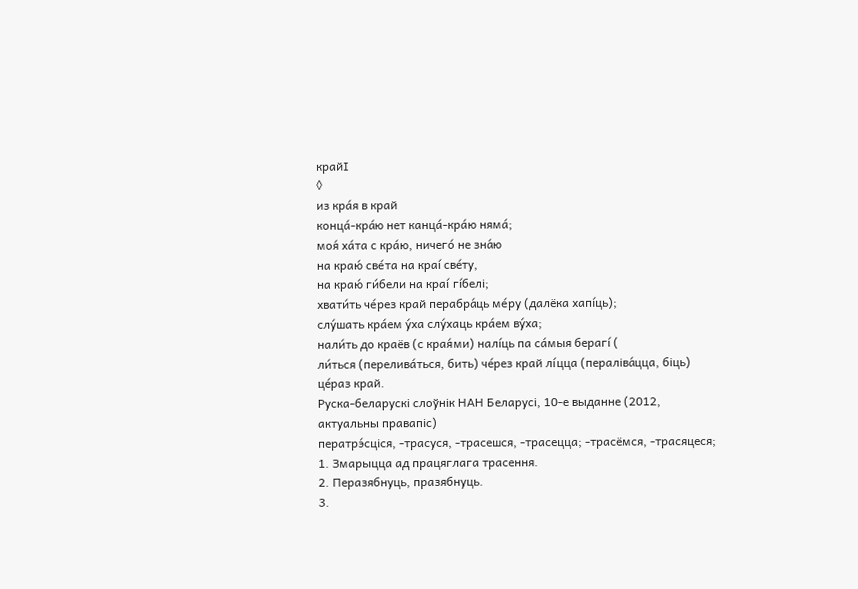крайI
◊
из кра́я в край
конца́-кра́ю нет канца́-кра́ю няма́;
моя́ ха́та с кра́ю, ничего́ не зна́ю
на краю́ све́та на краі́ све́ту,
на краю́ ги́бели на краі́ гі́белі;
хвати́ть че́рез край перабра́ць ме́ру (далёка хапі́ць);
слу́шать кра́ем у́ха слу́хаць кра́ем ву́ха;
нали́ть до краёв (с края́ми) налі́ць па са́мыя берагі́ (
ли́ться (перелива́ться, бить) че́рез край лі́цца (пераліва́цца, біць) це́раз край.
Руска-беларускі слоўнік НАН Беларусі, 10-е выданне (2012, актуальны правапіс)
ператрэ́сціся, ‑трасуся, ‑трасешся, ‑трасецца; ‑трасёмся, ‑трасяцеся;
1. Змарыцца ад працяглага трасення.
2. Перазябнуць, празябнуць.
3.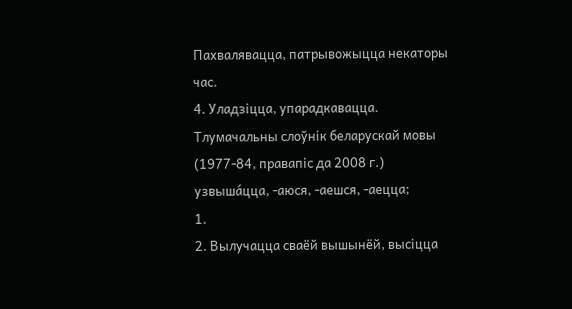Пахвалявацца, патрывожыцца некаторы час.
4. Уладзіцца, упарадкавацца.
Тлумачальны слоўнік беларускай мовы (1977-84, правапіс да 2008 г.)
узвыша́цца, ‑аюся, ‑аешся, ‑аецца;
1.
2. Вылучацца сваёй вышынёй, высіцца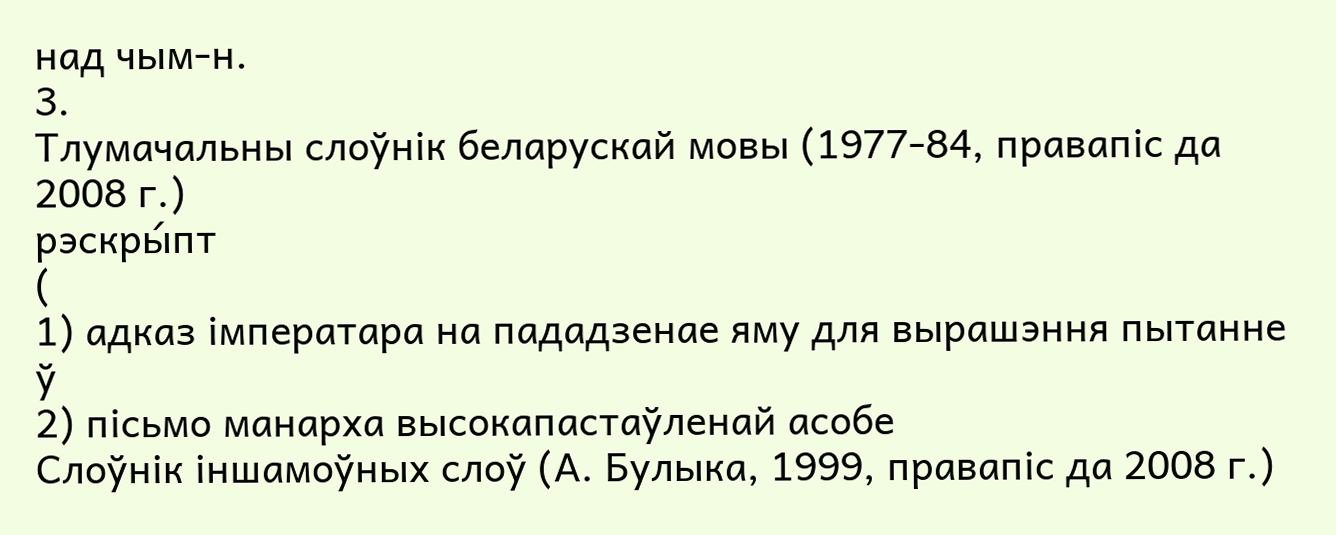над чым‑н.
3.
Тлумачальны слоўнік беларускай мовы (1977-84, правапіс да 2008 г.)
рэскры́пт
(
1) адказ імператара на пададзенае яму для вырашэння пытанне ў
2) пісьмо манарха высокапастаўленай асобе
Слоўнік іншамоўных слоў (А. Булыка, 1999, правапіс да 2008 г.)